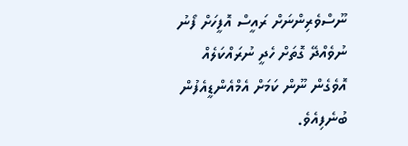ނޫސްވެރިންނަށް ރައީސް އޮފީހަށް ފޯނު ނުވެއްދޭ ގޮތަށް ހެދީ ނުރައްކަލެއް އޮވެގެން ނޫން ކަމަށް އެމްއެންޑީއެފުން ބުނެފިއެވެ.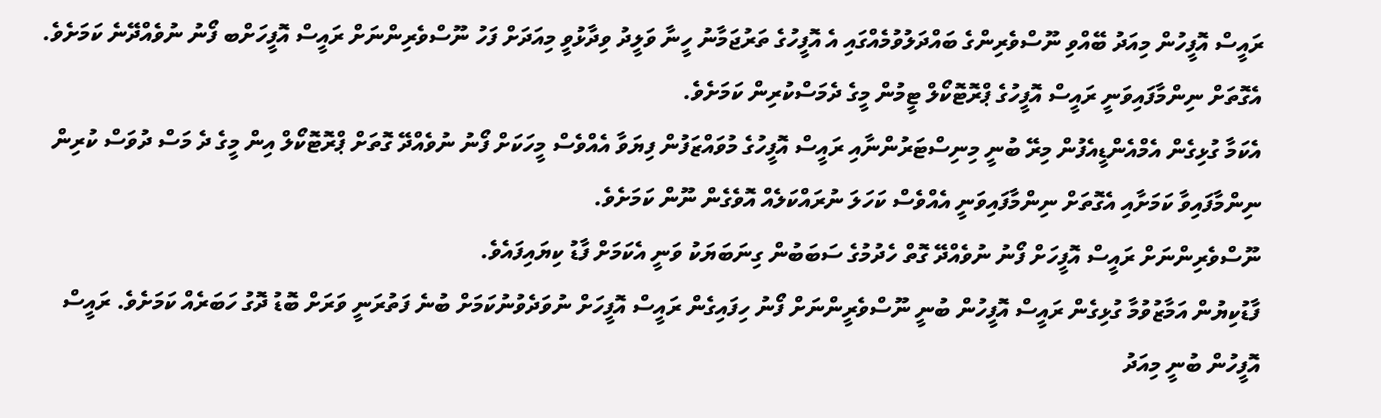ރައީސް އޮފީހުން މިއަދު ބޭއްވި ނޫސްވެރިންގެ ބައްދަލުވުމެއްގައި އެ އޮފީހުގެ ތަރުޖަމާނު ހީނާ ވަލީދު ވިދާޅުވީ މިއަދަށް ފަހު ނޫސްވެރިންނަށް ރައީސް އޮފީހަށްބ ފޯނު ނުވެއްދޭނެ ކަމަށެވެ. އެގޮތަށް ނިންމާފައިވަނީ ރައީސް އޮފީހުގެ ޕްރޮޓޮކޯލް ޓީމުން މީގެ ދެމަސްކުރިން ކަމަށެވެ.
އެކަމާ ގުޅިގެން އެމްއެންޑީއެފުން މިރޭ ބުނީ މިނިސްޓަރުންނާއި ރައީސް އޮފީހުގެ މުވައްޒަފުން ފިޔަވާ އެއްވެސް މީހަކަށް ފޯނު ނުވެއްދޭ ގޮތަށް ޕްރޮޓޮކޯލް އިން މީގެ ދެ މަސް ދުވަސް ކުރިން ނިންމާފައިވާ ކަމަށާއި އެގޮތަށް ނިންމާފައިވަނީ އެއްވެސް ކަހަލަ ނުރައްކަލެއް އޮވެގެން ނޫން ކަމަށެވެ.
ނޫސްވެރިންނަށް ރައީސް އޮފީހަށް ފޯނު ނުވެއްދޭ ގޮތް ހެދުމުގެ ސަބަބުން ގިނަބަޔަކު ވަނީ އެކަމަށް ފާޑު ކިޔައިފައެވެ.
ފާޑުކިޔުން އަމާޒުވުމާ ގުޅިގެން ރައީސް އޮފީހުން ބުނީ ނޫސްވެރީންނަށް ފޯނު ހިފައިގެން ރައީސް އޮފީހަށް ނުވަދެވުނުކަމަށް ބުނެ ފަތުރަނީ ވަރަށް ބޮޑު ދޮގު ހަބަރެއް ކަމަށެވެ. ރައީސް އޮފީހުން ބުނީ މިއަދު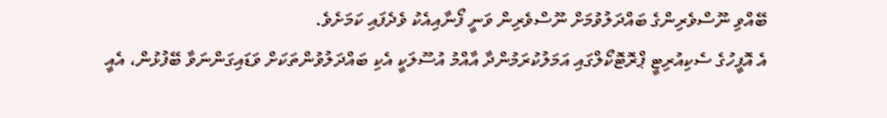ބޭއްވި ނޫސްވެރިންގެ ބައްދަލުވުމަށް ނޫސްވެރިން ވަނީ ފޯނާއިއެކު ވެދެފައި ކަމަށެވެ.
އެ އޮފީހުގެ ސެކިއުރިޓީ ޕްރޮޓޮކޯލްގައި އަމަލުކުރަމުންދާ އާއްމު އުސޫލަކީ އެކި ބައްދަލުވުންތަކަށް ވަޑައިގަންނަވާ ބޭފުޅުން، އެއީ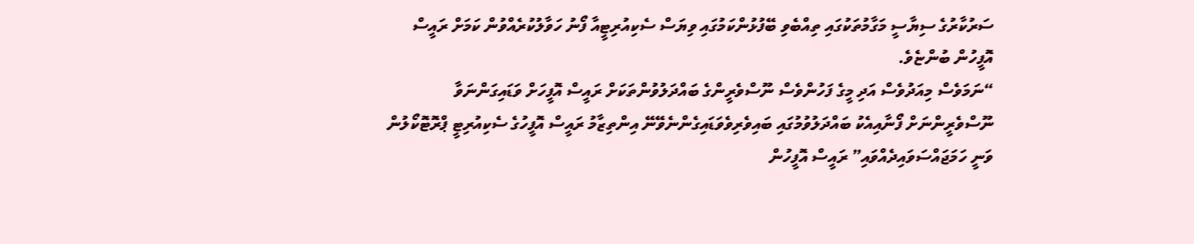ސަރުކާރުގެ ސިޔާސީ މަގާމުތަކުގައި ތިއްބެވި ބޭފުޅުންކަމުގައި ވިޔަސް ސެކިއުރިޓީއާ ފޯނު ހަވާލުކުރެއްވުން ކަމަށް ރައީސް އޮފީހުން ބުންޏެވެ.
“ނަމަވެސް މިއަދުވެސް އަދި މީގެ ފަހުންވެސް ނޫސްވެރީންގެ ބައްދަލުވުންތަކަށް ރައީސް އޮފީހަށް ވަޑައިގަންނަވާ ނޫސްވެރީންނަށް ފޯނާއިއެކު ބައްދަލުވުމުގައި ބައިވެރިވެވަޑައިގެންނެވޭނޭ އިންތިޒާމު ރައީސް އޮފީހުގެ ސެކިއުރިޓީ ޕްރޮޓޮކޯލުން ވަނީ ހަމަޖައްސަވައިދެއްވައި” ރައީސް އޮފީހުން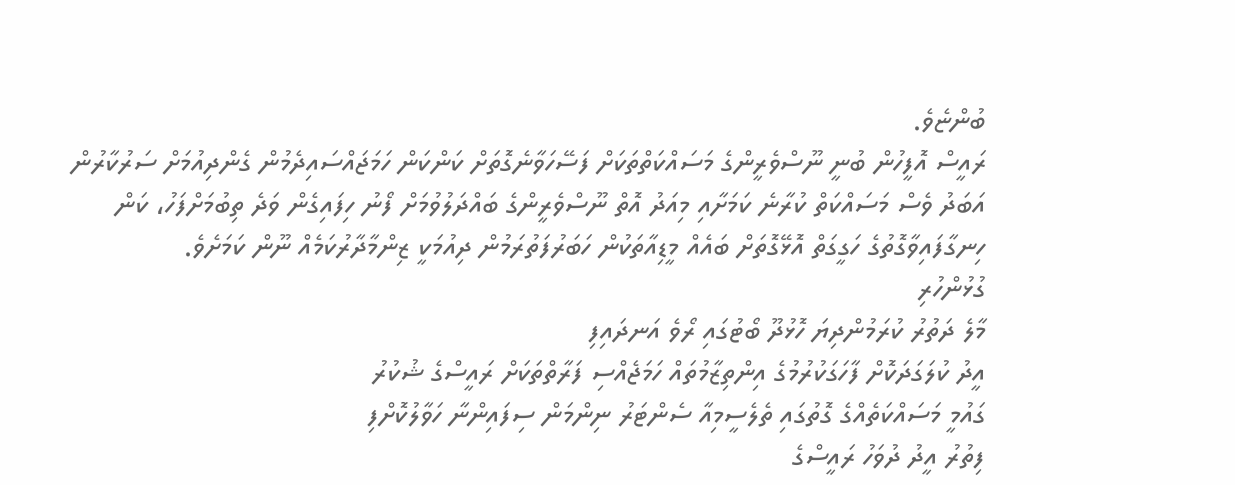ބުންޏެވެ.
ރައީސް އޮފީހުން ބުނީ ނޫސްވެރީންގެ މަސައްކަތްތަކަށް ފަސޭހަވާނެގޮތަށް ކަންކަން ހަމަޖައްސައިދެމުން ގެންދިއުމަށް ސަރުކާރުން އަބަދު ވެސް މަސައްކަތް ކުރާނެ ކަމަށާއި މިއަދު އޮތް ނޫސްވެރީންގެ ބައްދަލުވުމަށް ފޯނު ހިފައިގެން ވަދެ ތިބުމަށްފަހު، ކަން ހިނގާފައިވާގޮތުގެ ހަގީގަތް އޮޅޭގޮތަށް ބައެއް މީޑިއާތަކުން ހަބަރުފަތުރަމުން ދިއުމަކީ ޒިންމާދާރުކަމެއް ނޫން ކަމަށެވެ.
ގުޅުންހުރި
މާލެ ދަތުރު ކުރަމުންދިޔަ ހޮޅުދޫ ބޯޓުގައި ރޯވެ އަނދައިފި
އީދު ކުލަގަދަކޮށް ފާހަގަކުރުމުގެ އިންތިޒާމުތައް ހަމަޖެއްސި ފަރާތްތަކަށް ރައީސްގެ ޝުކުރު
ގައުމީ މަސައްކަތެއްގެ ގޮތުގައި ތެލެސީމިއާ ސެންޓަރު ނިންމަން ސިފައިންނާ ހަވާލުކޮށްފި
ފިތުރު އީދު ދުވަހު ރައީސްގެ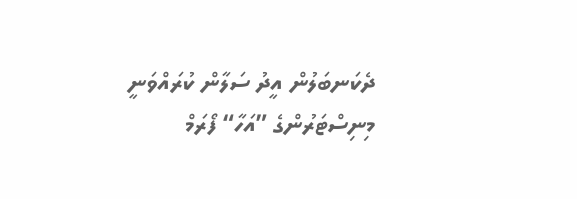ދެކަނބަލުން އީދު ސަލާން ކުރައްވަނީ
މިނިސްޓަރުންގެ ”އަހާ“ ފޯރަމް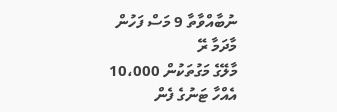ނުބާއްވާތާ 9 މަސް ފަހުން މާދަމާ ރޭ
މާލޭގެ މަގުތަކުން 10،000 އެއްހާ ޓަނުގެ ފެން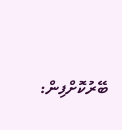ބޭރުކޮށްފިން: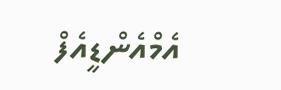އެމްއެންޑީއެފް